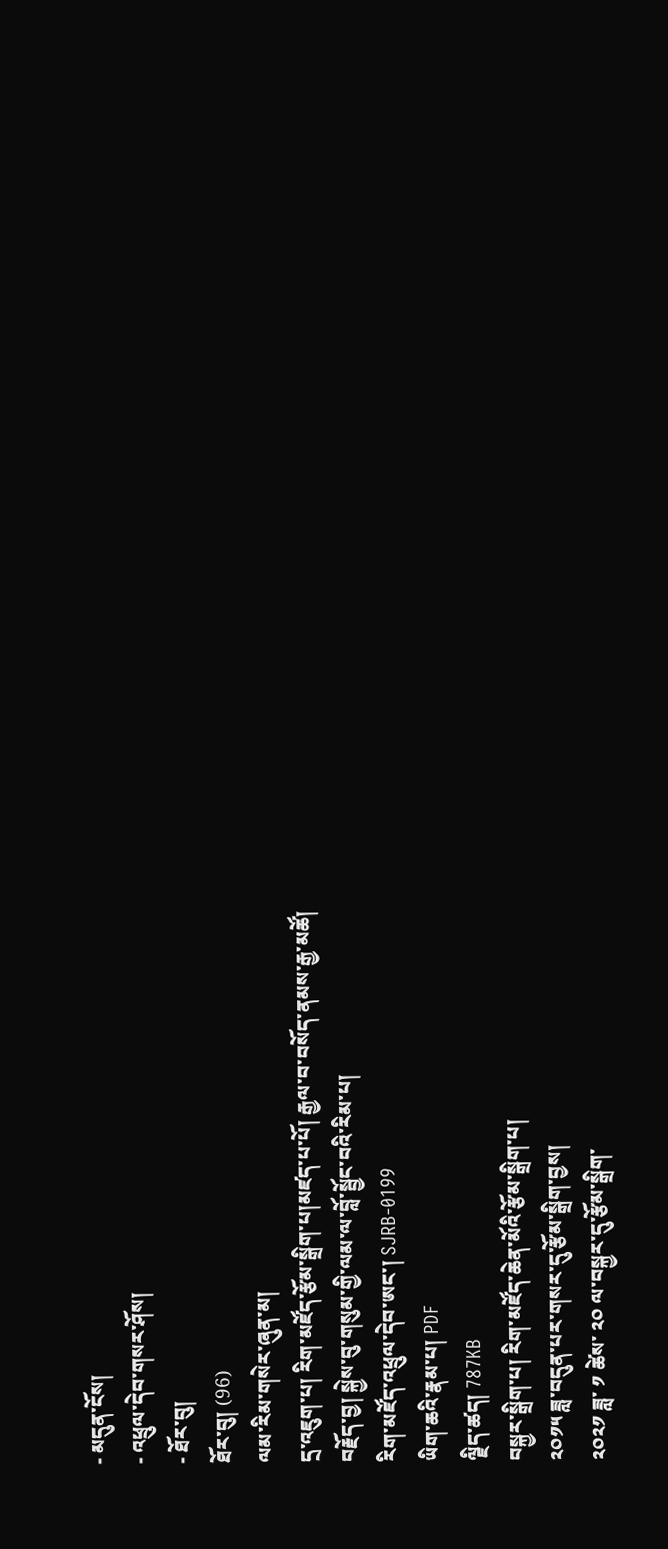- མདུན་ངོས།
- འཕྲུལ་དེབ་གསར་ཤོས།
- ཐོར་བུ།
ཐོར་བུ། (96)
ལམ་རིམ་གསེར་ཞུན་མ།
དྲ་འཇུག་པ། རིག་མཛོད་རྩོམ་སྒྲིག་པ།མཛད་པ་པོ། རྒྱལ་བ་བསོད་ནམས་རྒྱ་མཚོ།
བརྗོད་བྱ། སྐྱེས་བུ་གསུམ་གྱི་ལམ་ལ་བློ་སྦྱོང་བའི་རིམ་པ།
རིག་མཛོད་འཕྲུལ་དེབ་ཨང་། SJRB-0199
ཡིག་ཆའི་རྣམ་པ། PDF
ལྗིད་ཚད། 787KB
བསྐྱར་སྒྲིག་པ། རིག་མཛོད་ཆེན་མོའི་རྩོམ་སྒྲིག་པ།
༢༠༡༥ ཟླ་བདུན་པར་གསར་དུ་རྩོམ་སྒྲིག་བྱས།
༢༠༢༡ ཟླ་ ༡ ཚེས་ ༢༠ ལ་བསྐྱར་དུ་རྩོམ་སྒྲིག་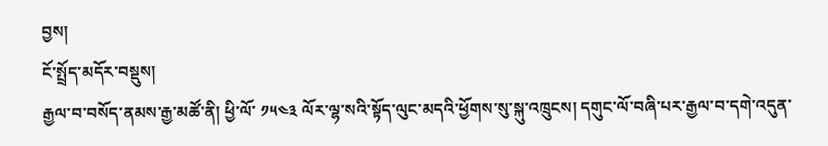བྱས།
ངོ་སྤྲོད་མདོར་བསྡུས།
རྒྱལ་བ་བསོད་ནམས་རྒྱ་མཚོ་ནི། ཕྱི་ལོ་ ༡༥༤༣ ལོར་ལྷ་སའི་སྟོད་ལུང་མདའི་ཕྱོགས་སུ་སྐུ་འཁྲུངས། དགུང་ལོ་བཞི་པར་རྒྱལ་བ་དགེ་འདུན་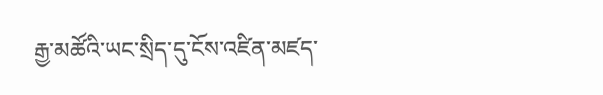རྒྱ་མཚོའི་ཡང་སྲིད་དུ་ངོས་འཛིན་མཛད་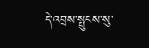དེ་འབྲས་སྤུངས་སུ་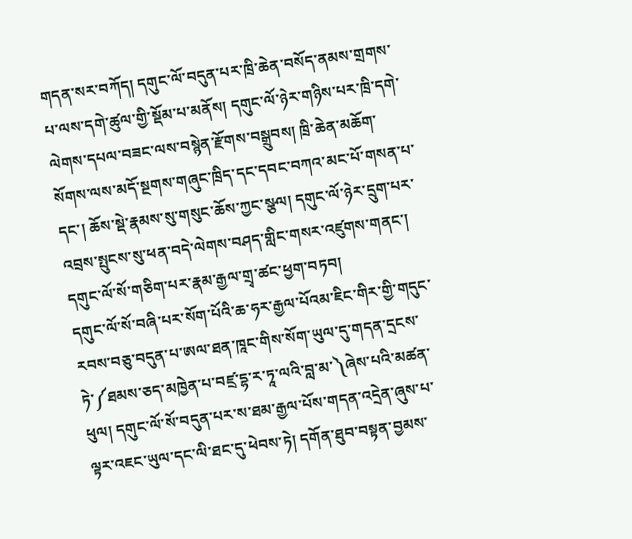གདན་སར་བཀོད། དགུང་ལོ་བདུན་པར་ཁྲི་ཆེན་བསོད་ནམས་གྲགས་པ་ལས་དགེ་ཚུལ་གྱི་སྡོམ་པ་མནོས། དགུང་ལོ་ཉེར་གཉིས་པར་ཁྲི་དགེ་ལེགས་དཔལ་བཟང་ལས་བསྙེན་རྫོགས་བསྒྲུབས། ཁྲི་ཆེན་མཆོག་སོགས་ལས་མདོ་སྔགས་གཞུང་ཁྲིད་དང་དབང་བཀའ་མང་པོ་གསན་པ་དང་། ཆོས་སྡེ་རྣམས་སུ་གསུང་ཆོས་ཀྱང་སྩལ། དགུང་ལོ་ཉེར་དྲུག་པར་འབྲས་སྤུངས་སུ་ཕན་བདེ་ལེགས་བཤད་གླིང་གསར་འཛུགས་གནང་། དགུང་ལོ་སོ་གཅིག་པར་རྣམ་རྒྱལ་གྲྭ་ཚང་ཕྱག་བཏབ།
དགུང་ལོ་སོ་བཞི་པར་སོག་པོའི་ཆ་ཧར་རྒྱལ་པོའམ་ཇིང་གིར་གྱི་གདུང་རབས་བཅུ་བདུན་པ་ཨལ་ཐན་ཁཱང་གིས་སོག་ཡུལ་དུ་གདན་དྲངས་ཏེ་༼ཐམས་ཅད་མཁྱེན་པ་བཛྲ་དྷ་ར་ཏཱ་ལའི་བླ་མ་༽ཞེས་པའི་མཚན་ཕུལ། དགུང་ལོ་སོ་བདུན་པར་ས་ཐམ་རྒྱལ་པོས་གདན་འདྲེན་ཞུས་པ་ལྟར་འཇང་ཡུལ་དང་ལི་ཐང་དུ་ཕེབས་ཏེ། དགོན་ཐུབ་བསྟན་བྱམས་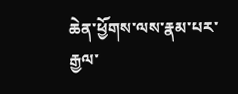ཆེན་ཕྱོགས་ལས་རྣམ་པར་རྒྱལ་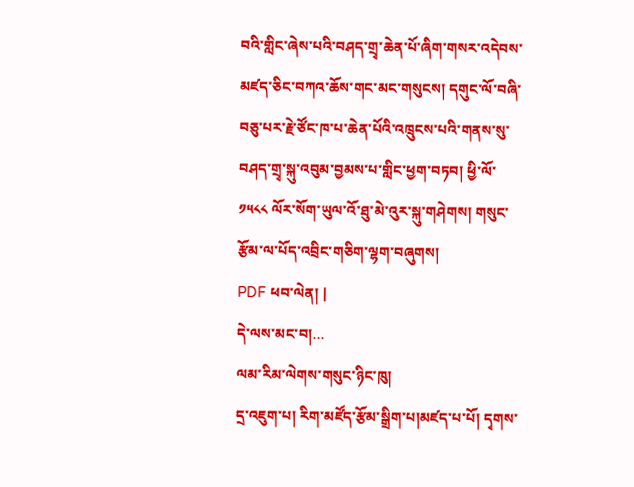བའི་གླིང་ཞེས་པའི་བཤད་གྲྭ་ཆེན་པོ་ཞིག་གསར་འདེབས་མཛད་ཅིང་བཀའ་ཆོས་གང་མང་གསུངས། དགུང་ལོ་བཞི་བཅུ་པར་རྗེ་ཙོང་ཁ་པ་ཆེན་པོའི་འཁྲུངས་པའི་གནས་སུ་བཤད་གྲྭ་སྐུ་འབུམ་བྱམས་པ་གླིང་ཕྱག་བཏབ། ཕྱི་ལོ་ ༡༥༨༨ ལོར་སོག་ཡུལ་འོ་ཐུ་མེ་འུར་སྐུ་གཤེགས། གསུང་རྩོམ་ལ་པོད་འབྲིང་གཅིག་ལྷག་བཞུགས།
PDF ཕབ་ལེན། |
དེ་ལས་མང་བ།...
ལམ་རིམ་ལེགས་གསུང་ཉིང་ཁུ།
དྲ་འཇུག་པ། རིག་མཛོད་རྩོམ་སྒྲིག་པ།མཛད་པ་པོ། དྭགས་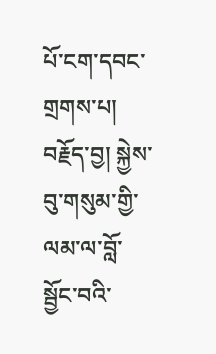པོ་ངག་དབང་གྲགས་པ།
བརྗོད་བྱ། སྐྱེས་བུ་གསུམ་གྱི་ལམ་ལ་བློ་སྦྱོང་བའི་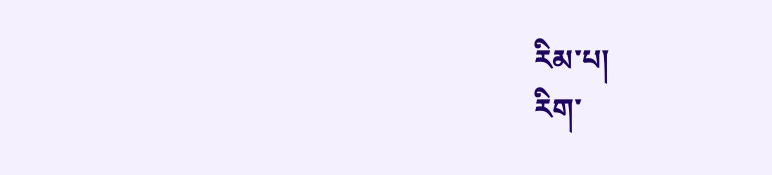རིམ་པ།
རིག་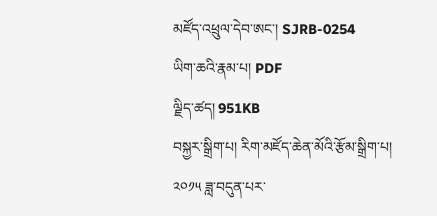མཛོད་འཕྲུལ་དེབ་ཨང་། SJRB-0254
ཡིག་ཆའི་རྣམ་པ། PDF
ལྗིད་ཚད། 951KB
བསྐྱར་སྒྲིག་པ། རིག་མཛོད་ཆེན་མོའི་རྩོམ་སྒྲིག་པ།
༢༠༡༥ ཟླ་བདུན་པར་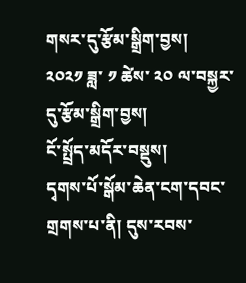གསར་དུ་རྩོམ་སྒྲིག་བྱས།
༢༠༢༡ ཟླ་ ༡ ཚེས་ ༢༠ ལ་བསྐྱར་དུ་རྩོམ་སྒྲིག་བྱས།
ངོ་སྤྲོད་མདོར་བསྡུས།
དྭགས་པོ་སྒོམ་ཆེན་ངག་དབང་གྲགས་པ་ནི། དུས་རབས་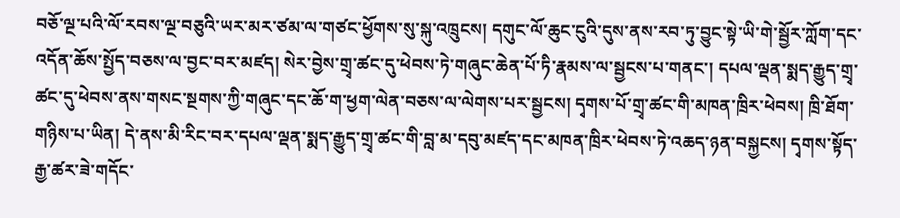བཅོ་ལྔ་པའི་ལོ་རབས་ལྔ་བཅུའི་ཡར་མར་ཙམ་ལ་གཙང་ཕྱོགས་སུ་སྐུ་འཁྲུངས། དགུང་ལོ་ཆུང་ངུའི་དུས་ནས་རབ་ཏུ་བྱུང་སྟེ་ཡི་གེ་སྦྱོར་ཀློག་དང་འདོན་ཆོས་སྤྱོད་བཅས་ལ་བྱང་བར་མཛད། སེར་བྱེས་གྲྭ་ཚང་དུ་ཕེབས་ཏེ་གཞུང་ཆེན་པོ་ཏི་རྣམས་ལ་སྦྱངས་པ་གནང་། དཔལ་ལྡན་སྨད་རྒྱུད་གྲྭ་ཚང་དུ་ཕེབས་ནས་གསང་སྔགས་ཀྱི་གཞུང་དང་ཆོ་ག་ཕྱག་ལེན་བཅས་ལ་ལེགས་པར་སྦྱངས། དྭགས་པོ་གྲྭ་ཚང་གི་མཁན་ཁྲིར་ཕེབས། ཁྲི་ཐོག་གཉིས་པ་ཡིན། དེ་ནས་མི་རིང་བར་དཔལ་ལྡན་སྨད་རྒྱུད་གྲྭ་ཚང་གི་བླ་མ་དབུ་མཛད་དང་མཁན་ཁྲིར་ཕེབས་ཏེ་འཆད་ཉན་བསྐྱངས། དྭགས་སྟོད་རྒྱ་ཚར་ཟེ་གདོང་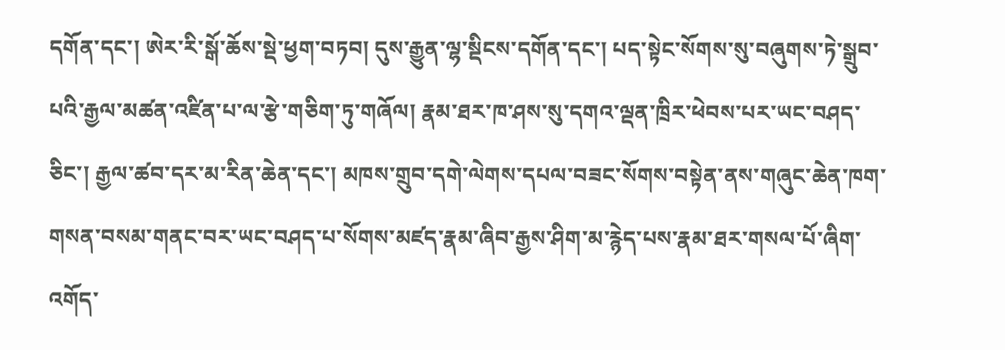དགོན་དང་། ཨེར་རི་སྒོ་ཆོས་སྡེ་ཕྱག་བཏབ། དུས་རྒྱུན་ལྷ་སྡིངས་དགོན་དང་། པད་སྟེང་སོགས་སུ་བཞུགས་ཏེ་སྒྲུབ་པའི་རྒྱལ་མཚན་འཛིན་པ་ལ་རྩེ་གཅིག་ཏུ་གཞོལ། རྣམ་ཐར་ཁ་ཤས་སུ་དགའ་ལྡན་ཁྲིར་ཕེབས་པར་ཡང་བཤད་ཅིང་། རྒྱལ་ཚབ་དར་མ་རིན་ཆེན་དང་། མཁས་གྲུབ་དགེ་ལེགས་དཔལ་བཟང་སོགས་བསྟེན་ནས་གཞུང་ཆེན་ཁག་གསན་བསམ་གནང་བར་ཡང་བཤད་པ་སོགས་མཛད་རྣམ་ཞིབ་རྒྱས་ཤིག་མ་རྙེད་པས་རྣམ་ཐར་གསལ་པོ་ཞིག་འགོད་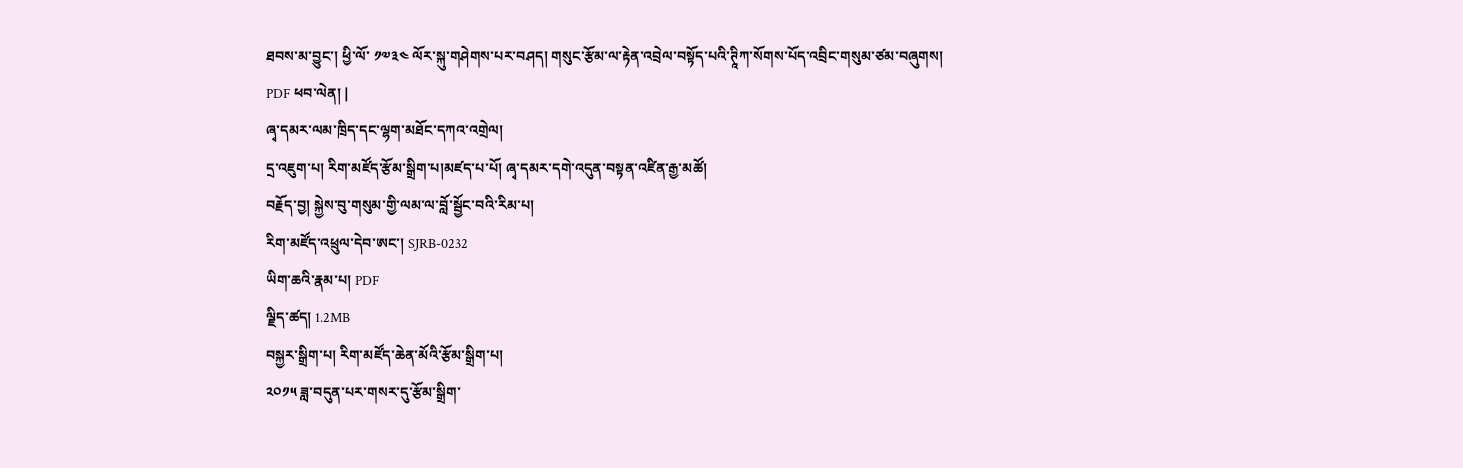ཐབས་མ་བྱུང་། ཕྱི་ལོ་ ༡༧༣༤ ལོར་སྐུ་གཤེགས་པར་བཤད། གསུང་རྩོམ་ལ་རྟེན་འབྲེལ་བསྟོད་པའི་ཊཱིཀ་སོགས་པོད་འབྲིང་གསུམ་ཙམ་བཞུགས།
PDF ཕབ་ལེན། |
ཞྭ་དམར་ལམ་ཁྲིད་དང་ལྷག་མཐོང་དཀའ་འགྲེལ།
དྲ་འཇུག་པ། རིག་མཛོད་རྩོམ་སྒྲིག་པ།མཛད་པ་པོ། ཞྭ་དམར་དགེ་འདུན་བསྟན་འཛིན་རྒྱ་མཚོ།
བརྗོད་བྱ། སྐྱེས་བུ་གསུམ་གྱི་ལམ་ལ་བློ་སྦྱོང་བའི་རིམ་པ།
རིག་མཛོད་འཕྲུལ་དེབ་ཨང་། SJRB-0232
ཡིག་ཆའི་རྣམ་པ། PDF
ལྗིད་ཚད། 1.2MB
བསྐྱར་སྒྲིག་པ། རིག་མཛོད་ཆེན་མོའི་རྩོམ་སྒྲིག་པ།
༢༠༡༥ ཟླ་བདུན་པར་གསར་དུ་རྩོམ་སྒྲིག་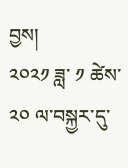བྱས།
༢༠༢༡ ཟླ་ ༡ ཚེས་ ༢༠ ལ་བསྐྱར་དུ་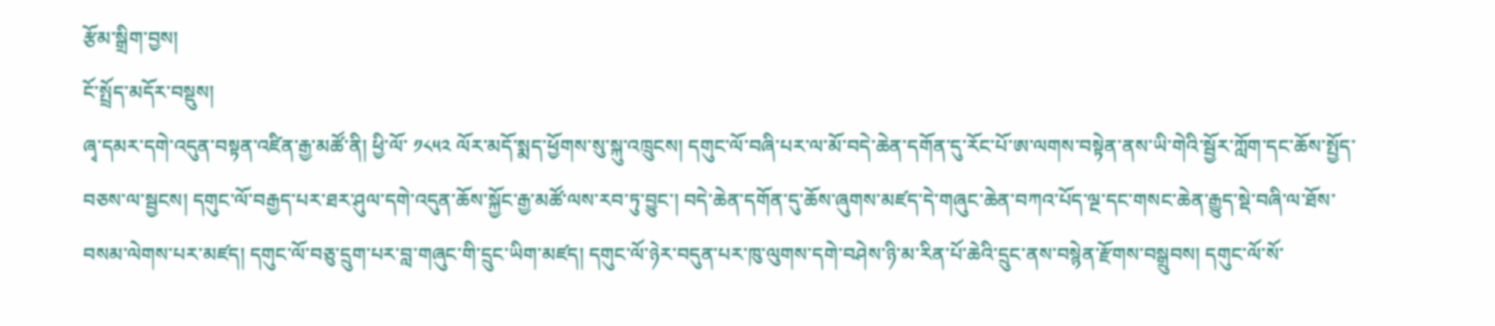རྩོམ་སྒྲིག་བྱས།
ངོ་སྤྲོད་མདོར་བསྡུས།
ཞྭ་དམར་དགེ་འདུན་བསྟན་འཛིན་རྒྱ་མཚོ་ནི། ཕྱི་ལོ་ ༡༨༥༢ ལོར་མདོ་སྨད་ཕྱོགས་སུ་སྐུ་འཁྲུངས། དགུང་ལོ་བཞི་པར་ལ་མོ་བདེ་ཆེན་དགོན་དུ་རོང་པོ་ཨ་ལགས་བསྟེན་ནས་ཡི་གེའི་སྦྱོར་ཀློག་དང་ཆོས་སྤྱོད་བཅས་ལ་སྦྱངས། དགུང་ལོ་བརྒྱད་པར་ཐར་ཤུལ་དགེ་འདུན་ཆོས་སྐྱོང་རྒྱ་མཚོ་ལས་རབ་ཏུ་བྱུང་། བདེ་ཆེན་དགོན་དུ་ཆོས་ཞུགས་མཛད་དེ་གཞུང་ཆེན་བཀའ་པོད་ལྔ་དང་གསང་ཆེན་རྒྱུད་སྡེ་བཞི་ལ་ཐོས་བསམ་ལེགས་པར་མཛད། དགུང་ལོ་བཅུ་དྲུག་པར་བླ་གཞུང་གི་དྲུང་ཡིག་མཛད། དགུང་ལོ་ཉེར་བདུན་པར་ཁུ་ལུགས་དགེ་བཤེས་ཉི་མ་རིན་པོ་ཆེའི་དྲུང་ནས་བསྙེན་རྫོགས་བསྒྲུབས། དགུང་ལོ་སོ་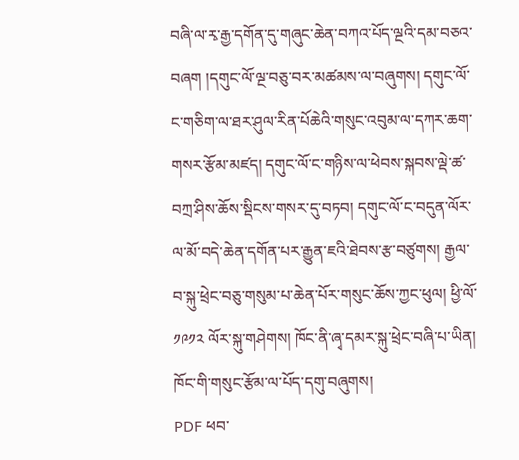བཞི་ལ་རྭ་རྒྱ་དགོན་དུ་གཞུང་ཆེན་བཀའ་པོད་ལྔའི་དམ་བཅའ་བཞག །དགུང་ལོ་ལྔ་བཅུ་བར་མཚམས་ལ་བཞུགས། དགུང་ལོ་ང་གཅིག་ལ་ཐར་ཤུལ་རིན་པོཆེའི་གསུང་འབུམ་ལ་དཀར་ཆག་གསར་རྩོམ་མཛད། དགུང་ལོ་ང་གཉིས་ལ་ཕེབས་སྐབས་ལྡེ་ཚ་བཀྲ་ཤིས་ཆོས་སྡིངས་གསར་དུ་བཏབ། དགུང་ལོ་ང་བདུན་ལོར་ལ་མོ་བདེ་ཆེན་དགོན་པར་རྒྱུན་ཇའི་ཐེབས་རྩ་བཙུགས། རྒྱལ་བ་སྐུ་ཕྲེང་བཅུ་གསུམ་པ་ཆེན་པོར་གསུང་ཆོས་ཀྱང་ཕུལ། ཕྱི་ལོ་ ༡༩༡༢ ལོར་སྐུ་གཤེགས། ཁོང་ནི་ཞྭ་དམར་སྐུ་ཕྲེང་བཞི་པ་ཡིན། ཁོང་གི་གསུང་རྩོམ་ལ་པོད་དགུ་བཞུགས།
PDF ཕབ་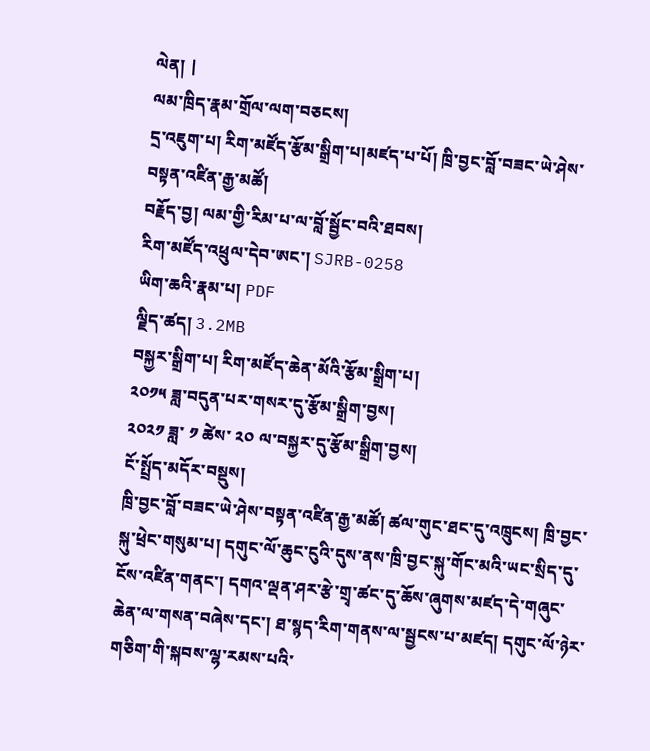ལེན། |
ལམ་ཁྲིད་རྣམ་གྲོལ་ལག་བཅངས།
དྲ་འཇུག་པ། རིག་མཛོད་རྩོམ་སྒྲིག་པ།མཛད་པ་པོ། ཁྲི་བྱང་བློ་བཟང་ཡེ་ཤེས་བསྟན་འཛིན་རྒྱ་མཚོ།
བརྗོད་བྱ། ལམ་གྱི་རིམ་པ་ལ་བློ་སྦྱོང་བའི་ཐབས།
རིག་མཛོད་འཕྲུལ་དེབ་ཨང་། SJRB-0258
ཡིག་ཆའི་རྣམ་པ། PDF
ལྗིད་ཚད། 3.2MB
བསྐྱར་སྒྲིག་པ། རིག་མཛོད་ཆེན་མོའི་རྩོམ་སྒྲིག་པ།
༢༠༡༥ ཟླ་བདུན་པར་གསར་དུ་རྩོམ་སྒྲིག་བྱས།
༢༠༢༡ ཟླ་ ༡ ཚེས་ ༢༠ ལ་བསྐྱར་དུ་རྩོམ་སྒྲིག་བྱས།
ངོ་སྤྲོད་མདོར་བསྡུས།
ཁྲི་བྱང་བློ་བཟང་ཡེ་ཤེས་བསྟན་འཛིན་རྒྱ་མཚོ། ཚལ་གུང་ཐང་དུ་འཁྲུངས། ཁྲི་བྱང་སྐུ་ཕྲེང་གསུམ་པ། དགུང་ལོ་ཆུང་ངུའི་དུས་ནས་ཁྲི་བྱང་སྐུ་གོང་མའི་ཡང་སྲིད་དུ་ངོས་འཛིན་གནང་། དགའ་ལྡན་ཤར་རྩེ་གྲྭ་ཚང་དུ་ཆོས་ཞུགས་མཛད་དེ་གཞུང་ཆེན་ལ་གསན་བཞེས་དང་། ཐ་སྙད་རིག་གནས་ལ་སྦྱངས་པ་མཛད། དགུང་ལོ་ཉེར་གཅིག་གི་སྐབས་ལྷ་རམས་པའི་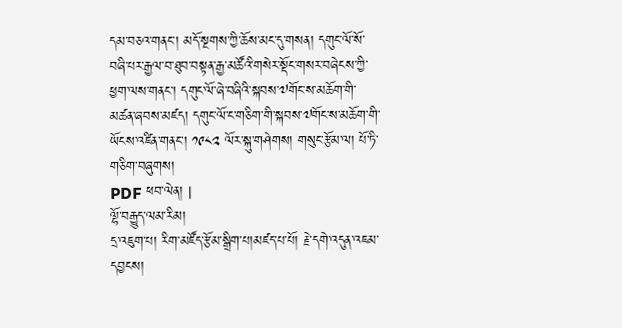དམ་བཅའ་གནང་། མདོ་སྔགས་ཀྱི་ཆོས་མང་དུ་གསན། དགུང་ལོ་སོ་བཞི་པར་རྒྱལ་བ་ཐུབ་བསྟན་རྒྱ་མཚོའི་གསེར་སྡོང་གསར་བཞེངས་ཀྱི་ཕྱག་ལས་གནང་། དགུང་ལོ་ཞེ་བཞིའི་སྐབས་༧གོང་ས་མཆོག་གི་མཚན་ཞབས་མཛད། དགུང་ལོ་ང་གཅིག་གི་སྐབས་༧གོང་ས་མཆོག་གི་ཡོངས་འཛིན་གནང་། ༡༩༨༢ ལོར་སྐུ་གཤེགས། གསུང་རྩོམ་ལ། པོ་ཏི་གཅིག་བཞུགས།
PDF ཕབ་ལེན། |
ལྷོ་བརྒྱུད་ལམ་རིམ།
དྲ་འཇུག་པ། རིག་མཛོད་རྩོམ་སྒྲིག་པ།མཛད་པ་པོ། རྗེ་དགེ་འདུན་འཇམ་དབྱངས།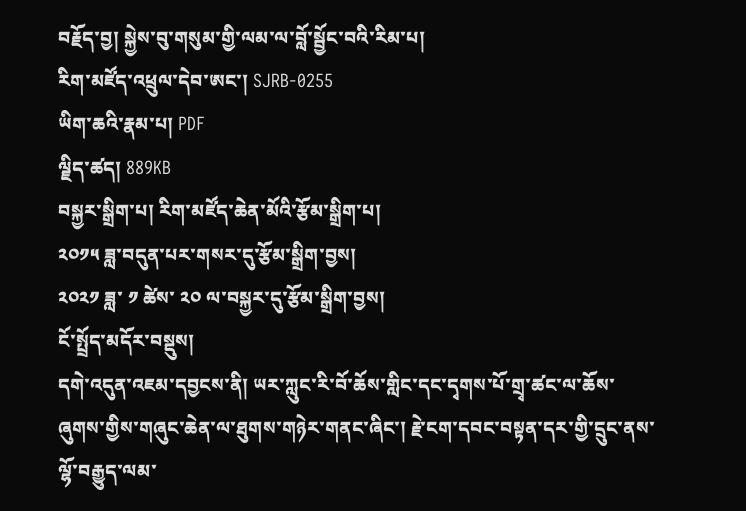བརྗོད་བྱ། སྐྱེས་བུ་གསུམ་གྱི་ལམ་ལ་བློ་སྦྱོང་བའི་རིམ་པ།
རིག་མཛོད་འཕྲུལ་དེབ་ཨང་། SJRB-0255
ཡིག་ཆའི་རྣམ་པ། PDF
ལྗིད་ཚད། 889KB
བསྐྱར་སྒྲིག་པ། རིག་མཛོད་ཆེན་མོའི་རྩོམ་སྒྲིག་པ།
༢༠༡༥ ཟླ་བདུན་པར་གསར་དུ་རྩོམ་སྒྲིག་བྱས།
༢༠༢༡ ཟླ་ ༡ ཚེས་ ༢༠ ལ་བསྐྱར་དུ་རྩོམ་སྒྲིག་བྱས།
ངོ་སྤྲོད་མདོར་བསྡུས།
དགེ་འདུན་འཇམ་དབྱངས་ནི། ཡར་ཀླུང་རི་བོ་ཆོས་གླིང་དང་དྭགས་པོ་གྲྭ་ཚང་ལ་ཆོས་ཞུགས་གྱིས་གཞུང་ཆེན་ལ་ཐུགས་གཉེར་གནང་ཞིང་། རྗེ་ངག་དབང་བསྟན་དར་གྱི་དྲུང་ནས་ལྷོ་བརྒྱུད་ལམ་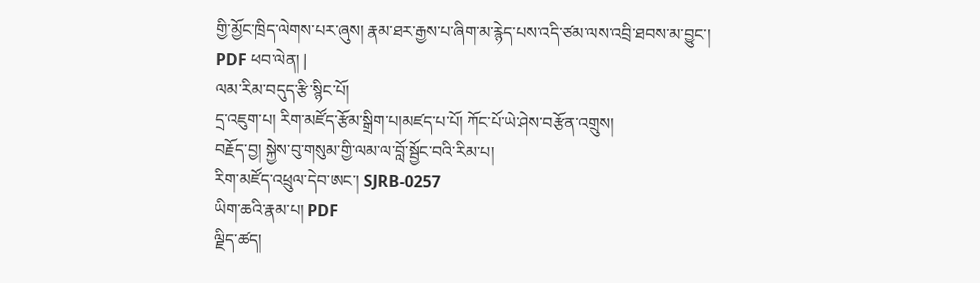གྱི་མྱོང་ཁྲིད་ལེགས་པར་ཞུས། རྣམ་ཐར་རྒྱས་པ་ཞིག་མ་རྙེད་པས་འདི་ཙམ་ལས་འབྲི་ཐབས་མ་བྱུང་།
PDF ཕབ་ལེན། |
ལམ་རིམ་བདུད་རྩི་སྙིང་པོ།
དྲ་འཇུག་པ། རིག་མཛོད་རྩོམ་སྒྲིག་པ།མཛད་པ་པོ། ཀོང་པོ་ཡེ་ཤེས་བརྩོན་འགྲུས།
བརྗོད་བྱ། སྐྱེས་བུ་གསུམ་གྱི་ལམ་ལ་བློ་སྦྱོང་བའི་རིམ་པ།
རིག་མཛོད་འཕྲུལ་དེབ་ཨང་། SJRB-0257
ཡིག་ཆའི་རྣམ་པ། PDF
ལྗིད་ཚད།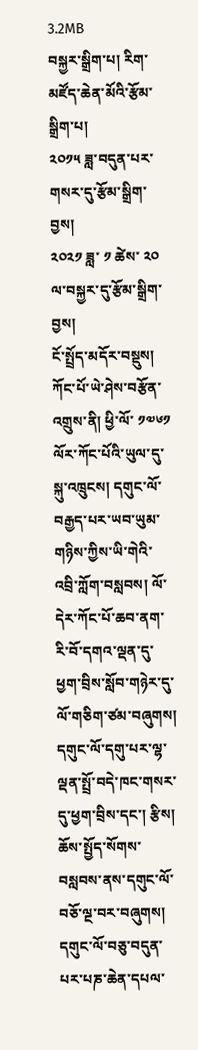3.2MB
བསྐྱར་སྒྲིག་པ། རིག་མཛོད་ཆེན་མོའི་རྩོམ་སྒྲིག་པ།
༢༠༡༥ ཟླ་བདུན་པར་གསར་དུ་རྩོམ་སྒྲིག་བྱས།
༢༠༢༡ ཟླ་ ༡ ཚེས་ ༢༠ ལ་བསྐྱར་དུ་རྩོམ་སྒྲིག་བྱས།
ངོ་སྤྲོད་མདོར་བསྡུས།
ཀོང་པོ་ཡེ་ཤེས་བརྩོན་འགྲུས་ནི། ཕྱི་ལོ་ ༡༧༦༡ ལོར་ཀོང་པོའི་ཡུལ་དུ་སྐུ་འཁྲུངས། དགུང་ལོ་བརྒྱད་པར་ཡབ་ཡུམ་གཉིས་ཀྱིས་ཡི་གེའི་འབྲི་ཀློག་བསླབས། ལོ་དེར་ཀོང་པོ་ཆབ་ནག་རི་བོ་དགའ་ལྡན་དུ་ཕྱག་བྲིས་སློབ་གཉེར་དུ་ལོ་གཅིག་ཙམ་བཞུགས། དགུང་ལོ་དགུ་པར་ལྷ་ལྡན་སྤྲོ་བདེ་ཁང་གསར་དུ་ཕྱག་བྲིས་དང་། རྩིས། ཆོས་སྤྱོད་སོགས་བསླབས་ནས་དགུང་ལོ་བཅོ་ལྔ་བར་བཞུགས། དགུང་ལོ་བཅུ་བདུན་པར་པཎ་ཆེན་དཔལ་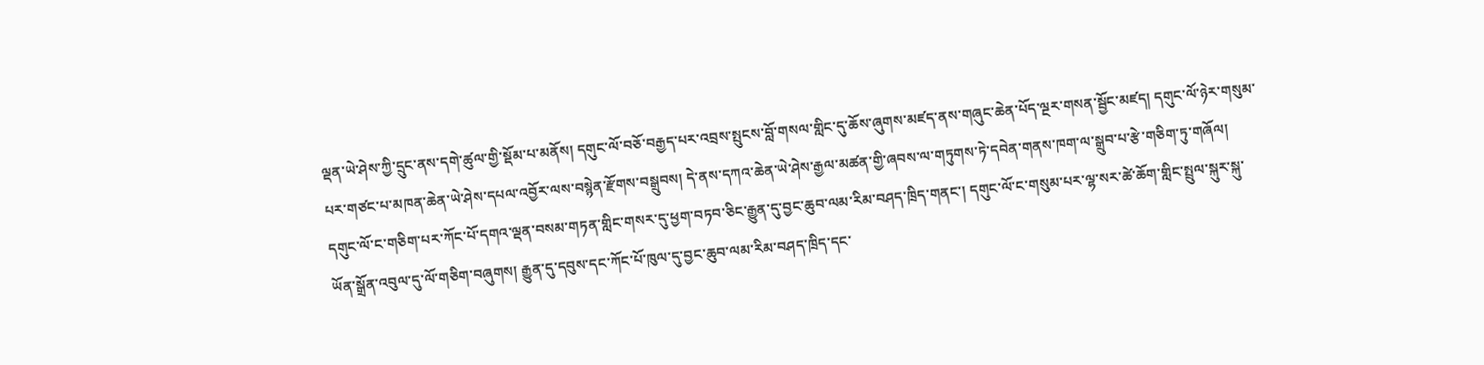ལྡན་ཡེ་ཤེས་ཀྱི་དྲུང་ནས་དགེ་ཚུལ་གྱི་སྡོམ་པ་མནོས། དགུང་ལོ་བཅོ་བརྒྱད་པར་འབྲས་སྤུངས་བློ་གསལ་གླིང་དུ་ཆོས་ཞུགས་མཛད་ནས་གཞུང་ཆེན་པོད་ལྔར་གསན་སྦྱོང་མཛད། དགུང་ལོ་ཉེར་གསུམ་པར་གཙང་པ་མཁན་ཆེན་ཡེ་ཤེས་དཔལ་འབྱོར་ལས་བསྙེན་རྫོགས་བསྒྲུབས། དེ་ནས་དཀའ་ཆེན་ཡེ་ཤེས་རྒྱལ་མཚན་གྱི་ཞབས་ལ་གཏུགས་ཏེ་དབེན་གནས་ཁག་ལ་སྒྲུབ་པ་རྩེ་གཅིག་ཏུ་གཞོལ། དགུང་ལོ་ང་གཅིག་པར་ཀོང་པོ་དགའ་ལྡན་བསམ་གཏན་གླིང་གསར་དུ་ཕྱག་བཏབ་ཅིང་རྒྱུན་དུ་བྱང་ཆུབ་ལམ་རིམ་བཤད་ཁྲིད་གནང་། དགུང་ལོ་ང་གསུམ་པར་ལྷ་སར་ཚེ་ཆོག་གླིང་སྤྲུལ་སྐུར་སྐུ་ཡོན་སྒྲོན་འབུལ་དུ་ལོ་གཅིག་བཞུགས། རྒྱུན་དུ་དབུས་དང་ཀོང་པོ་ཁུལ་དུ་བྱང་ཆུབ་ལམ་རིམ་བཤད་ཁྲིད་དང་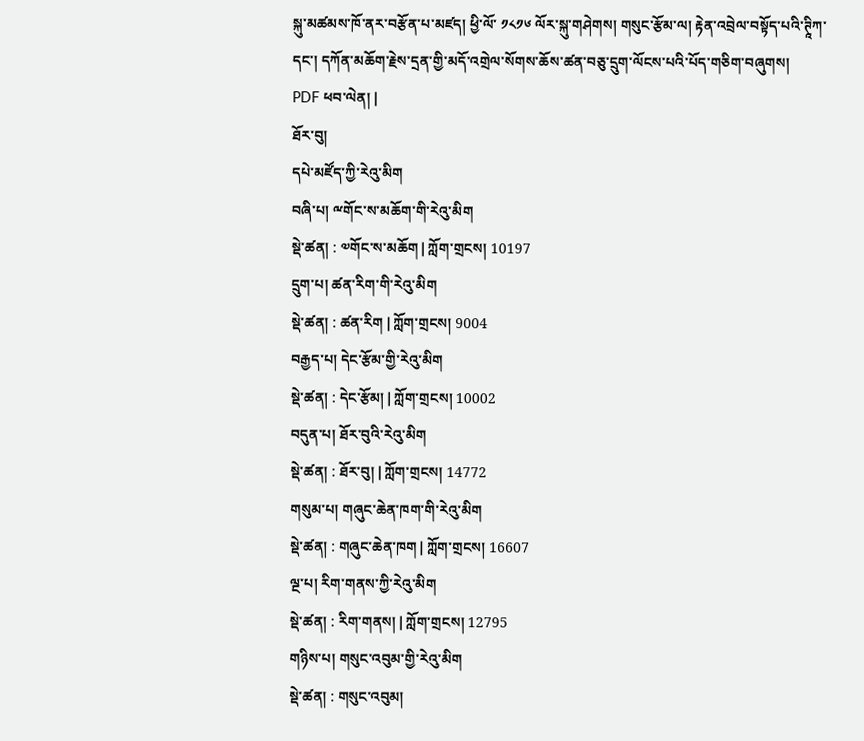སྐུ་མཚམས་ཁོ་ནར་བརྩོན་པ་མཛད། ཕྱི་ལོ་ ༡༨༡༦ ལོར་སྐུ་གཤེགས། གསུང་རྩོམ་ལ། རྟེན་འབྲེལ་བསྟོད་པའི་ཊཱིཀ་དང་། དཀོན་མཆོག་རྗེས་དྲན་གྱི་མདོ་འགྲེལ་སོགས་ཆོས་ཚན་བཅུ་དྲུག་ལོངས་པའི་པོད་གཅིག་བཞུགས།
PDF ཕབ་ལེན། |
ཐོར་བུ།
དཔེ་མཛོད་ཀྱི་རེའུ་མིག
བཞི་པ། ྋགོང་ས་མཆོག་གི་རེའུ་མིག
སྡེ་ཚན། : ༧གོང་ས་མཆོག | ཀློག་གྲངས། 10197
དྲུག་པ། ཚན་རིག་གི་རེའུ་མིག
སྡེ་ཚན། : ཚན་རིག | ཀློག་གྲངས། 9004
བརྒྱད་པ། དེང་རྩོམ་གྱི་རེའུ་མིག
སྡེ་ཚན། : དེང་རྩོམ། | ཀློག་གྲངས། 10002
བདུན་པ། ཐོར་བུའི་རེའུ་མིག
སྡེ་ཚན། : ཐོར་བུ། | ཀློག་གྲངས། 14772
གསུམ་པ། གཞུང་ཆེན་ཁག་གི་རེའུ་མིག
སྡེ་ཚན། : གཞུང་ཆེན་ཁག | ཀློག་གྲངས། 16607
ལྔ་པ། རིག་གནས་ཀྱི་རེའུ་མིག
སྡེ་ཚན། : རིག་གནས། | ཀློག་གྲངས། 12795
གཉིས་པ། གསུང་འབུམ་གྱི་རེའུ་མིག
སྡེ་ཚན། : གསུང་འབུམ།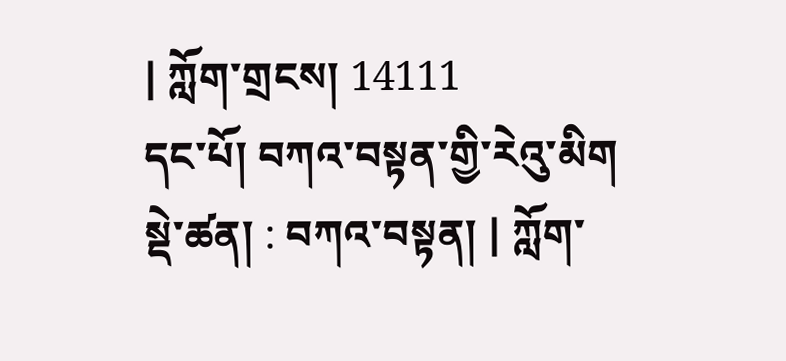| ཀློག་གྲངས། 14111
དང་པོ། བཀའ་བསྟན་གྱི་རེའུ་མིག
སྡེ་ཚན། : བཀའ་བསྟན། | ཀློག་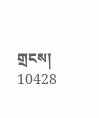གྲངས། 10428